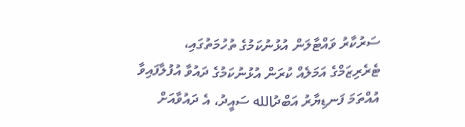ސަރުކާރު ވައްޓާލަން އުޅުނުކަމުގެ ތުހުމަތުގައި، ޓެރެރިޒަމްގެ އަމަލެއް ކުރަން އުޅުނުކަމުގެ ދައުވާ އުފުލާފައިވާ އުއްތަމަ ފަނޑިޔާރު އަބްދުالله ސައީދު، އެ ދައުވާއަށް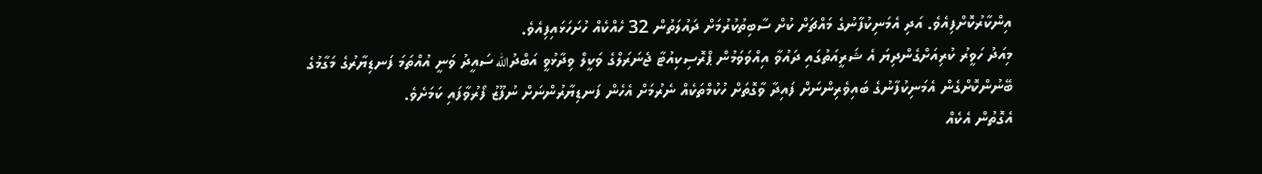އިންކާރުކޮށްފިއެވެ. އަދި އެމަނިކުފާނުގެ މައްޗަށް ކުށް ސާބިތުކުރުމަށް ދައުލަތުން 32 ހެއްކެއް ހުށަހަޅައިފިއެވެ.
މިއަދު ހަވީރު ކުރިއަށްގެންދިޔަ އެ ޝަރީއަތުގައި ދައުވާ އިއްވަވަމުން ޕްރޮސިކިއުޓާ ޖެނަރަލްގެ ވަކީލް ވިދާޅުވީ އަބްދުالله ސައީދު ވަނީ އުއްތަމަ ފަނޑިޔާރުގެ މަގާމުގެ ބޭނުންކޮށްގެން އެމަނިކުފާނުގެ ބައިވެރިންނަށް ފައިދާ ވާގޮތަށް ހުކުމްތަކެއް ނެރުމަށް އެހެން ފަނޑިޔާރުންނަށް ނުފޫޒު ފޯރުވާފައި ކަމަށެވެ.
އެގޮތުން އެކެއް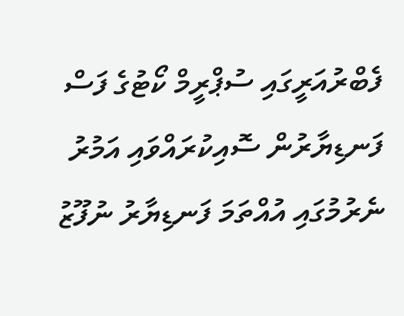ފެބްރުއަރީގައި ސުޕްރީމް ކޯޓުގެ ފަސް ފަނޑިޔާރުން ސޮއިކުރައްވައި އަމުރު ނެރުމުގައި އުއްތަމަ ފަނޑިޔާރު ނުފޫޒު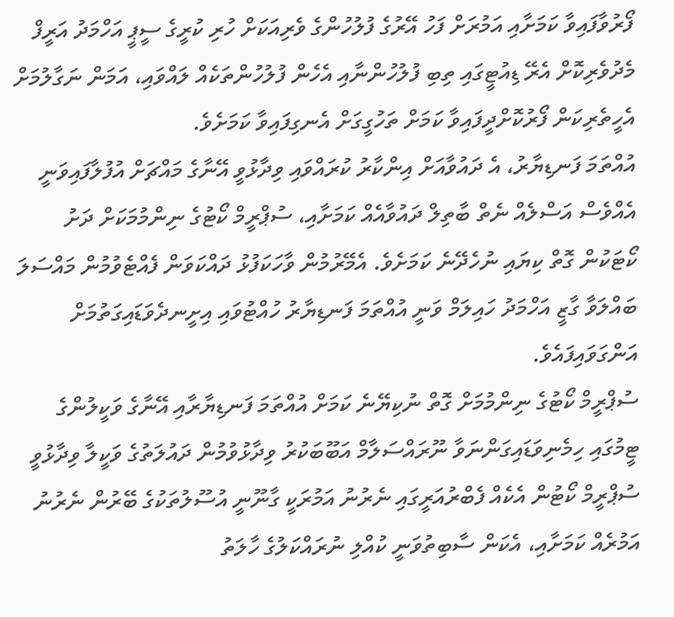ފޯރުވާފައިވާ ކަމަށާއި އަމުރަށް ފަހު އޭރުގެ ފުލުހުންގެ ވެރިއަކަށް ހުރި ކުރީގެ ސީޕީ އަހްމަދު އަރީފް މެދުވެރިކޮށް އެރޭ ޑިއުޓީގައި ތިބި ފުލުހުންނާއި އެހެން ފުލުހުންތަކެއް ލައްވައި، އަމަން ނަގާލުމަށް އެހީތެރިކަން ފޯރުކޮށްދީފައިވާ ކަމަށް ތަހުގީގަށް އެނގިފައިވާ ކަމަށެވެ.
އުއްތަމަ ފަނޑިޔާރު، އެ ދައުވާއަށް އިންކާރު ކުރައްވައި ވިދާޅުވީ އޭނާގެ މައްޗަށް އުފުލާފައިވަނީ އެއްވެސް އަސްލެއް ނެތް ބާތިލް ދައުވާއެއް ކަމަށާއި، ސުޕްރީމް ކޯޓުގެ ނިންމުމަކަށް ދަށު ކޯޓަކުން ގޮތް ކިޔައި ނުހެދޭނެ ކަމަށެވެ. އެމޭރުމުން ވާހަކަފުޅު ދައްކަވަން ފެއްޓެވުމުން މައްސަލަ ބައްލަވާ ގާޒީ އަހްމަދު ހައިލަމް ވަނީ އުއްތަމަ ފަނޑިޔާރު ހުއްޓުވައި އިށީނދެވަޑައިގަތުމަށް އަންގަވައިފައެވެ.
ސުޕްރީމް ކޯޓުގެ ނިންމުމަށް ގޮތް ނުކިޔޭނެ ކަމަށް އުއްތަމަ ފަނޑިޔާރާއި އޭނާގެ ވަކީލުންގެ ޓީމުގައި ހިމެނިވަޑައިގަންނަވާ ނޫރައްސަލާމް އަބޫބަކުރު ވިދާޅުވުމުން ދައުލަތުގެ ވަކީލާ ވިދާޅުވީ ސުޕްރީމް ކޯޓުން އެކެއް ފެބްރުއަރީގައި ނެރުނު އަމުރަކީ ގާނޫނީ އުސޫލުތަކުގެ ބޭރުން ނެރުނު އަމުރެއް ކަމަށާއި، އެކަން ސާބިތުވަނީ ކުއްލި ނުރައްކަލުގެ ހާލަތު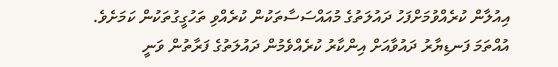އިއުލާން ކުރެއްވުމަށްފަހު ދައުލަތުގެ މުއައްސަސާތަކުން ކުރެއްވި ތަހުގީގުތަކުން ކަމަށެވެ.
އުއްތަމަ ފަނޑިޔާރު ދައުވާއަށް އިންކާރު ކުރެއްވެމުން ދައުލަތުގެ ފަރާތުން ވަނީ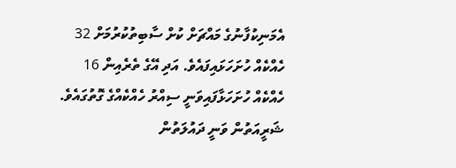އެމަނިކުފާނުގެ މައްޗަށް ކުށް ސާބިތުކުރުމަށް 32 ހެއްކެއް ހުށަހަޅައިފައެވެ. އަދި އޭގެ ތެރެއިން 16 ހެއްކެއް ހުށަހަޅާފައިވަނީ ސިއްރު ހެއްކެއްގެ ގޮތުގައެވެ. ޝަރީއަތުން ވަނީ ދައުލަތުން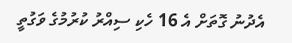އެދުނު ގޮތަށް އެ 16 ހެކި ސިއްރު ކުރުމުގެ ވަގުތީ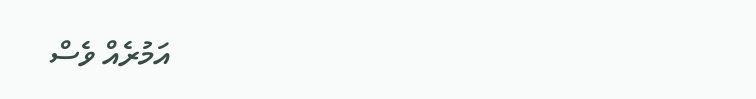އަމުރެއް ވެސް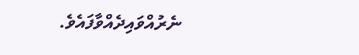ނެރުއްވައިދެއްވާފައެވެ.